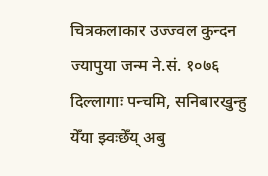चित्रकलाकार उज्ज्वल कुन्दन ज्यापुया जन्म ने.सं. १०७६ दिल्लागाः पन्चमि, सनिबारखुन्हु येँया झ्वःछेँय् अबु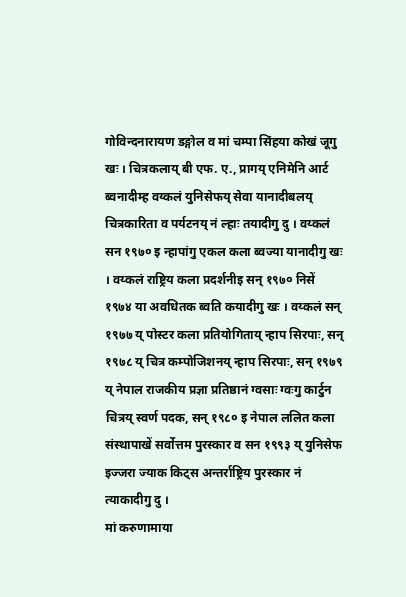गोविन्दनारायण डङ्गोल व मां चम्पा सिंहया कोखं जूगु खः । चित्रकलाय् बी एफ. ए., प्रागय् एनिमेनि आर्ट ब्वनादीम्ह वय्कलं युनिसेफय् सेवा यानादीबलय् चित्रकारिता व पर्यटनय् नं ल्हाः तयादीगु दु । वय्कलं सन १९७० इ न्हापांगु एकल कला ब्वज्या यानादीगु खः । वय्कलं राष्ट्रिय कला प्रदर्शनीइ सन् १९७० निसें १९७४ या अवधितक ब्वति कयादीगु खः । वय्कलं सन् १९७७ य् पोस्टर कला प्रतियोगिताय् न्हाप सिरपाः, सन् १९७८ य् चित्र कम्पोजिशनय् न्हाप सिरपाः, सन् १९७९ य् नेपाल राजकीय प्रज्ञा प्रतिष्ठानं ग्वसाः ग्वःगु कार्टुन चित्रय् स्वर्ण पदक, सन् १९८० इ नेपाल ललित कला संस्थापाखें सर्वोत्तम पुरस्कार व सन १९९३ य् युनिसेफ इज्जरा ज्याक किट्स अन्तर्राष्ट्रिय पुरस्कार नं त्याकादीगु दु ।
मां करुणामाया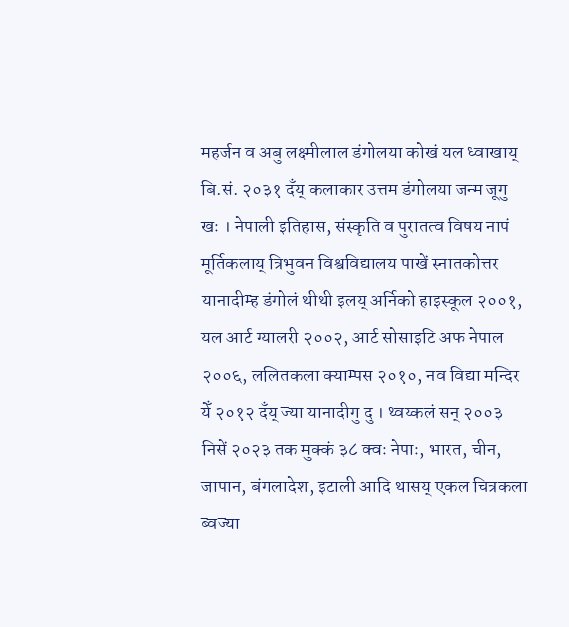महर्जन व अबु लक्ष्मीलाल डंगोलया कोखं यल ध्वाखाय् बि.सं. २०३१ दँय् कलाकार उत्तम डंगोलया जन्म जूगु खः । नेपाली इतिहास, संस्कृति व पुरातत्व विषय नापं मूर्तिकलाय् त्रिभुवन विश्वविद्यालय पाखें स्नातकोत्तर यानादीम्ह डंगोलं थीथी इलय् अर्निको हाइस्कूल २००१, यल आर्ट ग्यालरी २००२, आर्ट सोसाइटि अफ नेपाल २००६, ललितकला क्याम्पस २०१०, नव विद्या मन्दिर येँ २०१२ दँय् ज्या यानादीगु दु । थ्वय्कलं सन् २००३ निसें २०२३ तक मुक्कं ३८ क्वः नेपाः, भारत, चीन, जापान, बंगलादेश, इटाली आदि थासय् एकल चित्रकला ब्वज्या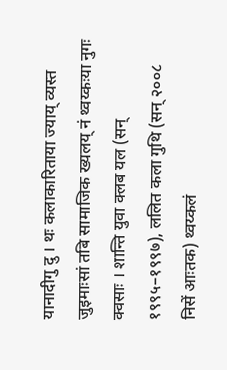यानादीगु दु । थः कलाकारिताया ज्याय् व्यस्त जुइमाःसां तबि सामाजिक ख्यलय् नं थ्वय्कःया नुगः क्वसाः । शान्ति युवा क्लब यल (सन् १९९५–१९९७), ललित कला गुथि (सन् २००८ निसें आःतक) थ्वय्कलं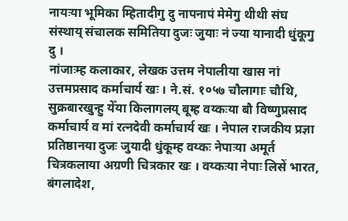नायःया भूमिका म्हितादीगु दु नापनापं मेमेगु थीथी संघ संस्थाय् संचालक समितिया दुजः जुयाः नं ज्या यानादी धुंकूगु दु ।
नांजाःम्ह कलाकार, लेखक उत्तम नेपालीया खास नां उत्तमप्रसाद कर्माचार्य खः । ने.सं. १०५७ चौलागाः चौथि, सुक्रबारखुन्हु येँया किलागलय् बूम्ह वय्कःया बौ विष्णुप्रसाद कर्माचार्य व मां रत्नदेवी कर्माचार्य खः । नेपाल राजकीय प्रज्ञा प्रतिष्ठानया दुजः जुयादी धुंकूम्ह वय्कः नेपाःया अमूर्त चित्रकलाया अग्रणी चित्रकार खः । वय्कःया नेपाः लिसें भारत, बंगलादेश,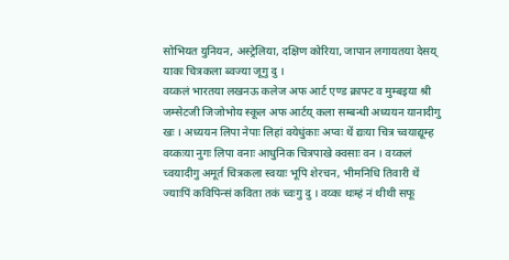सोभियत युनियन, अस्ट्रेलिया, दक्षिण कोरिया, जापान लगायतया देसय् याकः चित्रकला ब्वज्या जूगु दु ।
वय्कलं भारतया लखनऊ कलेज अफ आर्ट एण्ड क्राफ्ट व मुम्बइया श्री जम्सेटजी जिजोभोय स्कूल अफ आर्टय् कला सम्बन्धी अध्ययन यानादीगु खः । अध्ययन लिपा नेपाः लिहां वयेधुंकाः अप्वः थें द्यःया चित्र च्वयाद्यूम्ह वय्कःया नुगः लिपा वनाः आधुनिक चित्रपाखे क्वसाः वन । वय्कलं च्वयादीगु अमूर्त चित्रकला स्वयाः भूपि शेरचन, भीमनिधि तिवारी थें ज्याःपिं कविपिन्सं कविता तकं च्वःगु दु । वय्कः थःम्हं नं थीथी सफू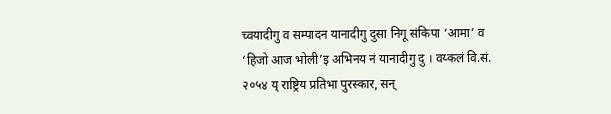च्वयादीगु व सम्पादन यानादीगु दुसा निगू संकिपा ‘आमा’ व ‘हिजो आज भोली’इ अभिनय नं यानादीगु दु । वय्कलं वि.सं. २०५४ य् राष्ट्रिय प्रतिभा पुरस्कार, सन्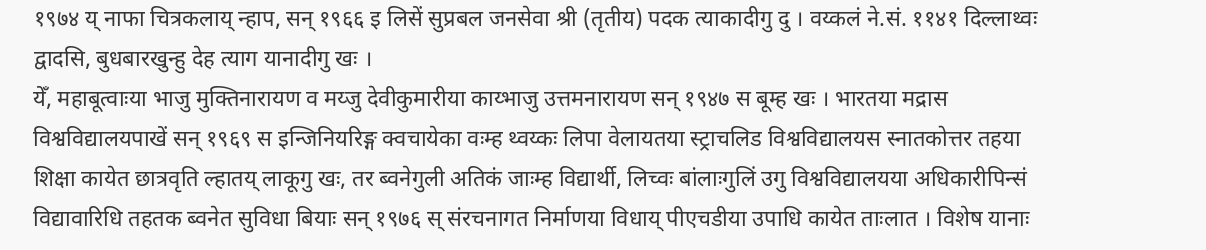१९७४ य् नाफा चित्रकलाय् न्हाप, सन् १९६६ इ लिसें सुप्रबल जनसेवा श्री (तृतीय) पदक त्याकादीगु दु । वय्कलं ने.सं. ११४१ दिल्लाथ्वः द्वादसि, बुधबारखुन्हु देह त्याग यानादीगु खः ।
येँ, महाबूत्वाःया भाजु मुक्तिनारायण व मय्जु देवीकुमारीया काय्भाजु उत्तमनारायण सन् १९४७ स बूम्ह खः । भारतया मद्रास विश्वविद्यालयपाखें सन् १९६९ स इन्जिनियरिङ्ग क्वचायेका वःम्ह थ्वय्कः लिपा वेलायतया स्ट्राचलिड विश्वविद्यालयस स्नातकोत्तर तहया शिक्षा कायेत छात्रवृति ल्हातय् लाकूगु खः, तर ब्वनेगुली अतिकं जाःम्ह विद्यार्थी, लिच्वः बांलाःगुलिं उगु विश्वविद्यालयया अधिकारीपिन्सं विद्यावारिधि तहतक ब्वनेत सुविधा बियाः सन् १९७६ स् संरचनागत निर्माणया विधाय् पीएचडीया उपाधि कायेत ताःलात । विशेष यानाः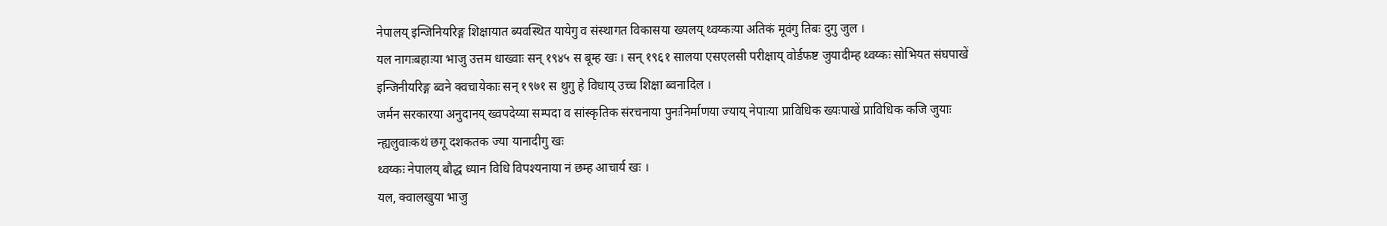नेपालय् इन्जिनियरिङ्ग शिक्षायात ब्यवस्थित यायेगु व संस्थागत विकासया ख्यलय् थ्वय्कःया अतिकं मूवंगु तिबः दुगु जुल ।
यल नागःबहाःया भाजु उत्तम धाख्वाः सन् १९४५ स बूम्ह खः । सन् १९६१ सालया एसएलसी परीक्षाय् वोर्डफष्ट जुयादीम्ह थ्वय्कः सोभियत संघपाखें इन्जिनीयरिङ्ग ब्वने क्वचायेकाः सन् १९७१ स थुगु हे विधाय् उच्च शिक्षा ब्वनादिल ।
जर्मन सरकारया अनुदानय् ख्वपदेय्या सम्पदा व सांस्कृतिक संरचनाया पुनःनिर्माणया ज्याय् नेपाःया प्राविधिक ख्यःपाखें प्राविधिक कजि जुयाः न्ह्यलुवाःकथं छगू दशकतक ज्या यानादीगु खः
थ्वय्कः नेपालय् बौद्ध ध्यान विधि विपश्यनाया नं छम्ह आचार्य खः ।
यल, क्वालखुया भाजु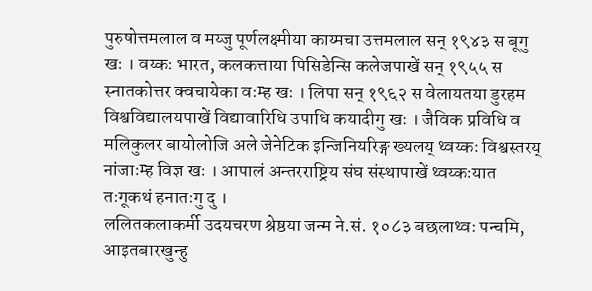पुरुषोत्तमलाल व मय्जु पूर्णलक्ष्मीया काय्मचा उत्तमलाल सन् १९४३ स बूगु खः । वय्कः भारत, कलकत्ताया पिसिडेन्सि कलेजपाखें सन् १९५५ स स्नातकोत्तर क्वचायेका वःम्ह खः । लिपा सन् १९६२ स वेलायतया डुरहम विश्वविद्यालयपाखें विद्यावारिधि उपाधि कयादीगु खः । जैविक प्रविधि व मलिकुलर बायोलोजि अले जेनेटिक इन्जिनियरिङ्ग ख्यलय् थ्वय्कः विश्वस्तरय् नांजाःम्ह विज्ञ खः । आपालं अन्तरराष्ट्रिय संघ संस्थापाखें थ्वय्कःयात तःगूकथं हनातःगु दु ।
ललितकलाकर्मी उदयचरण श्रेष्ठया जन्म ने.सं. १०८३ बछलाथ्वः पन्चमि, आइतबारखुन्हु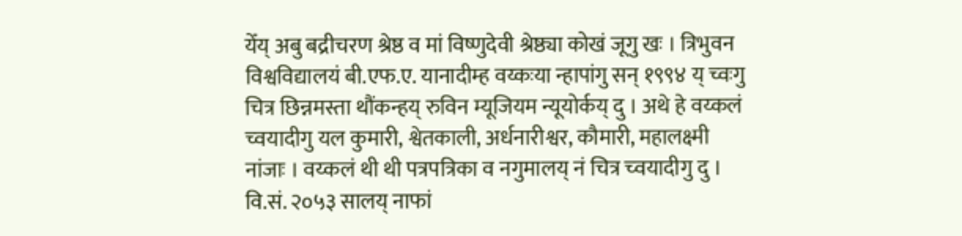येँय् अबु बद्रीचरण श्रेष्ठ व मां विष्णुदेवी श्रेष्ठ्या कोखं जूगु खः । त्रिभुवन विश्वविद्यालयं बी.एफ.ए. यानादीम्ह वय्कःया न्हापांगु सन् १९९४ य् च्वःगु चित्र छिन्नमस्ता थौंकन्हय् रुविन म्यूजियम न्यूयोर्कय् दु । अथे हे वय्कलं च्वयादीगु यल कुमारी, श्वेतकाली, अर्धनारीश्वर, कौमारी, महालक्ष्मी नांजाः । वय्कलं थी थी पत्रपत्रिका व नगुमालय् नं चित्र च्वयादीगु दु । वि.सं. २०५३ सालय् नाफां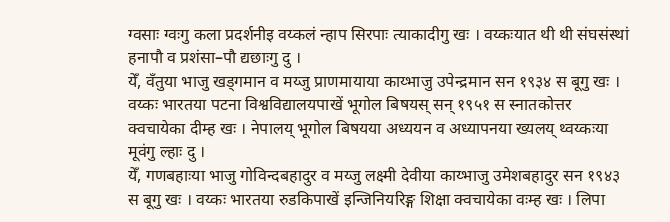ग्वसाः ग्वःगु कला प्रदर्शनीइ वय्कलं न्हाप सिरपाः त्याकादीगु खः । वय्कःयात थी थी संघसंस्थां हनापौ व प्रशंसा–पौ द्यछाःगु दु ।
येँ, वँतुया भाजु खड्गमान व मय्जु प्राणमायाया काय्भाजु उपेन्द्रमान सन १९३४ स बूगु खः । वय्कः भारतया पटना विश्वविद्यालयपाखें भूगोल बिषयस् सन् १९५१ स स्नातकोत्तर क्वचायेका दीम्ह खः । नेपालय् भूगोल बिषयया अध्ययन व अध्यापनया ख्यलय् थ्वय्कःया मूवंगु ल्हाः दु ।
येँ, गणबहाःया भाजु गोविन्दबहादुर व मय्जु लक्ष्मी देवीया काय्भाजु उमेशबहादुर सन १९४३ स बूगु खः । वय्कः भारतया रुडकिपाखें इन्जिनियरिङ्ग शिक्षा क्वचायेका वःम्ह खः । लिपा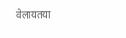वेलायतया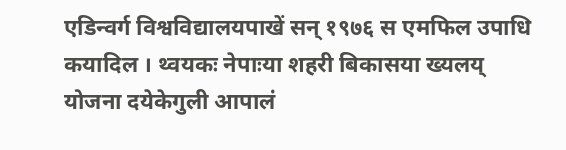एडिन्वर्ग विश्वविद्यालयपाखें सन् १९७६ स एमफिल उपाधि कयादिल । थ्वयकः नेपाःया शहरी बिकासया ख्यलय् योजना दयेकेगुली आपालं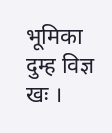भूमिका दुम्ह विज्ञ खः ।